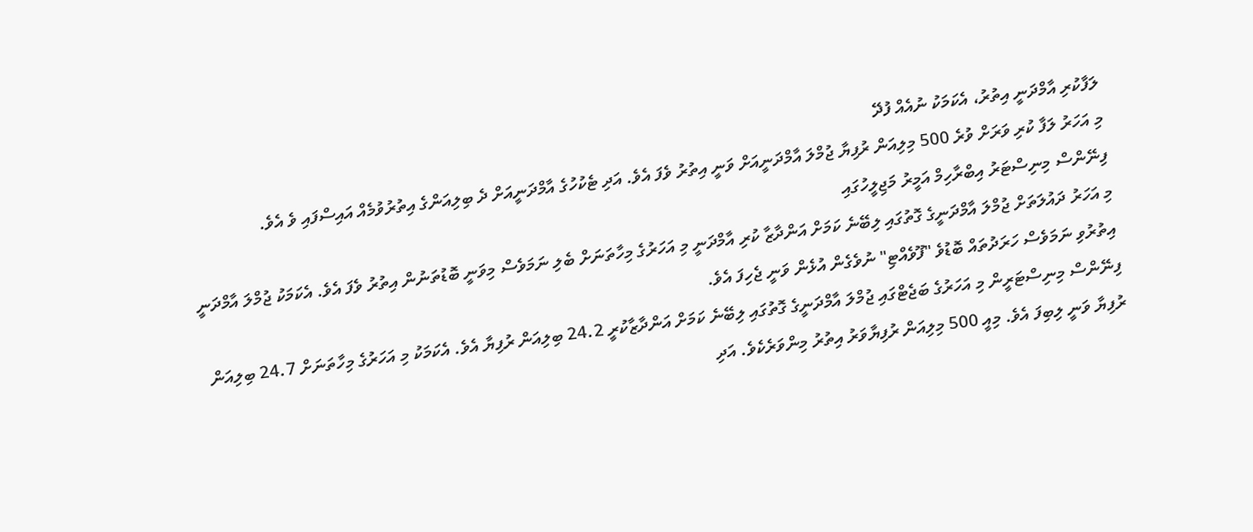ލަފާކުރި އާމްދަނީ އިތުރު، އެކަމަކު ނުއެއް ފުދޭ
މި އަހަރު ލަފާ ކުރި ވަރަށް ވުރެ 500 މިލިއަން ރުފިޔާ ޖުމްލަ އާމްދަނީއަށް ވަނީ އިތުރު ވެފަ އެވެ. އަދި ޓެކުހުގެ އާމްދަނީއަށް ދެ ބިލިއަންގެ އިތުރުވުމެއް އައިސްފައި ވެ އެވެ.
ފިނޭންސް މިނިސްޓަރު އިބްރާހިމް އަމީރު މަޖިލީހުގައި
މި އަހަރު ދައުލަތަށް ޖުމްލަ އާމްދަނީގެ ގޮތުގައި ލިބޭނެ ކަމަށް އަންދާޒާ ކުރި އާމްދަނީ މި އަހަރުގެ މިހާތަނަށް ބެލި ނަމަވެސް މިވަނީ ބޮޑުތަނުން އިތުރު ވެފަ އެވެ. އެކަމަކު ޖުމްލަ އާމްދަނީ އިތުރުވި ނަމަވެސް ހަރަދުތައް ބޮޑުވެ "ފޫވެއްޓި" ނުވެގެން އުޅެން ވަނީ ޖެހިފަ އެވެ.
ފިނޭންސް މިނިސްޓަރީން މި އަހަރުގެ ބަޖެޓްގައި ޖުމްލަ އާމްދަނީގެ ގޮތުގައި ލިބޭނެ ކަމަށް އަންދާޒާކުރީ 24.2 ބިލިއަން ރުފިޔާ އެވެ. އެކަމަކު މި އަހަރުގެ މިހާތަނަށް 24.7 ބިލިއަން ރުފިޔާ ވަނީ ލިބިފަ އެވެ. މިއީ 500 މިލިއަން ރުފިޔާވަރު އިތުރު މިންވަރެކެވެ. އަދި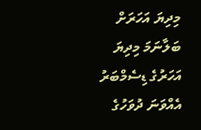މިދިޔަ އަހަރަށް ބަލާނަމަ މިދިޔަ އަހަރުގެ ޑިސެމްބަރު އެއްވަނަ ދުވަހުގެ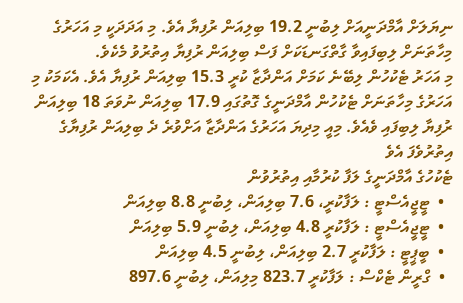ނިޔަލަށް އާމްދަނީއަށް ލިބުނީ 19.2 ބިލިއަން ރުފިޔާ އެވެ. މި އަދަދަކީ މި އަހަރުގެ މިހާތަނަށް ލިބިފައިވާ ގާތްގަނޑަކަށް ފަސް ބިލިއަން ރުފިޔާ އިތުރުވު މެކެވެ.
މި އަހަރު ޓެކުހުން ލިބޭނެ ކަމަށް އަންދާޒާ ކުރީ 15.3 ބިލިއަން ރުފިޔާ އެވެ. އެކަމަކު މި އަހަރުގެ މިހާތަނަށް ޓެކުހުން އާމްދަނީގެ ގޮތުގައި 17.9 ބިލިއަން ނުވަތަ 18 ބިލިއަން ރުފިޔާ ލިބިފައި ވެއެވެ. މިއީ މިދިޔަ އަހަރުގެ އަންދާޒާ އަށްވުރެ ދެ ބިލިއަން ރުފިޔާގެ އިތުރުވެފަ އެވެ
ޓެކުހުގެ އާމްދަނީގެ ލަފާ ކުރުމާއި އިތުރުވުން
  •  ޓީޖީއެސްޓީ : ލަފާކުރީ، 7.6 ބިލިއަން، ލިބުނީ 8.8 ބިލިއަން
  •  ޓީޖީއެސްޓީ : ލަފާކުރީ 4.8 ބިލިއަން، ލިބުނީ 5.9 ބިލިއަން
  •  ބީޕީޓީ : ލަފާކުރީ 2.7 ބިލިއަން، ލިބުނީ 4.5 ބިލިއަން
  •  ގްރީން ޓެކްސް : ލަފާކުރީ 823.7 މިލިއަން، ލިބުނީ 897.6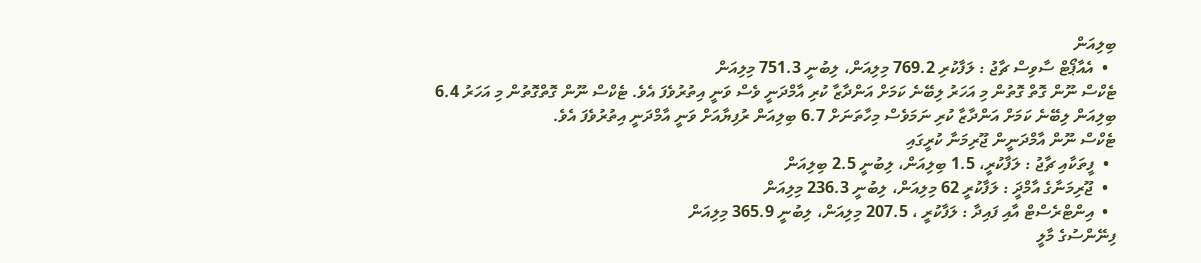ބިލިއަން
  •  އެއާޕޯޓް ސާވިސް ޗާޖު : ލަފާކުރި 769.2 މިލިއަން، ލިބުނީ 751.3 މިލިއަން
ޓެކްސް ނޫން ގޮތް ގޮތުން މި އަހަރު ލިބޭނެ ކަމަށް އަންދާޒާ ކުރި އާމްދަނީ ވެސް ވަނީ އިތުރުވެފަ އެވެ. ޓެކްސް ނޫން ގޮތްގޮތުން މި އަހަރު 6.4 ބިލިއަން ލިބޭނެ ކަމަށް އަންދާޒާ ކުރި ނަމަވެސް މިހާތަނަށް 6.7 ބިލިއަން ރުފިޔާއަށް ވަނީ އާމްދަނީ އިތުރުވެފަ އެވެ.
ޓެކްސް ނޫން އާމްދަނީން ޖޫރިމަނާ ކުރީގައި
  •  ފީތަކާއި ޗާޖު : ލަފާކުރީ، 1.5 ބިލިއަން، ލިބުނީ 2.5 ބިލިއަން
  •  ޖޫރިމަނާގެ އާމްދަީ : ލަފާކުރީ 62 މިލިއަން، ލިބުނީ 236.3 މިލިއަން
  •  އިންޓްރެސްޓް އާއި ފައިދާ : ލަފާކުރީ ، 207.5 މިލިއަން، ލިބުނީ 365.9 މިލިއަން
ފިނޭންސުގެ މާލީ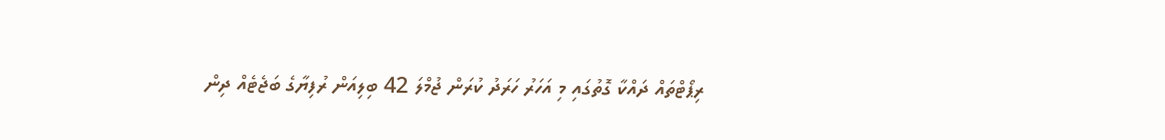ރިޕޯޓްތައް ދައްކާ ގޮތުގައި މި އަހަރު ހަރަދު ކުރަން ޖުމްލަ 42 ބިލިއަން ރުފިޔާގެ ބަޖެޓެއް ދިން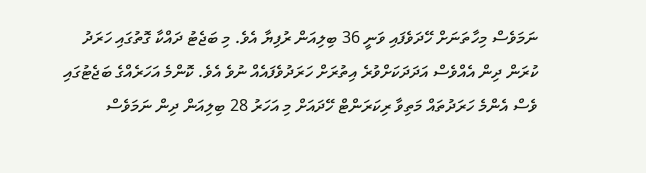ނަމަވެސް މިހާތަނަށް ހޭދަވެފައި ވަނީ 36 ބިލިއަން ރުފިޔާ އެވެ. މި ބަޖެޓު ދައްކާ ގޮތުގައި ހަރަދު ކުރަން ދިން އެއްވެސް އަދަދަކަށްވުރެ އިތުރަށް ހަރަދުވެފައެއް ނުވެ އެވެ. ކޮންމެ އަހަރެއްގެ ބަޖެޓުގައި ވެސް އެންމެ ހަރަދުތައް މަތިވާ ރިކަރަންޓް ހޭދައަށް މި އަހަރު 28 ބިލިއަން ދިން ނަމަވެސް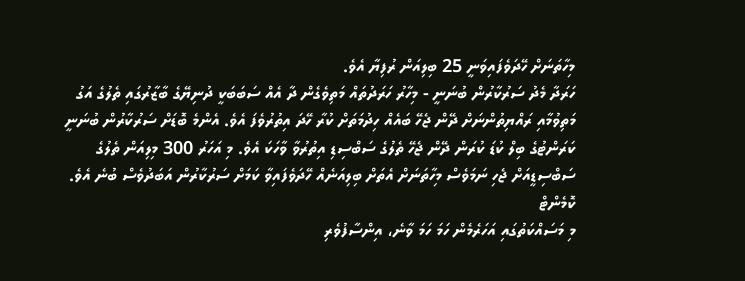މިހާތަނަށް ހޭދަވެފައިވަނީ 25 ބިލިއަން ރުފިޔާ އެވެ.
ހަރަދާ މެދު ސަރުކާރުން ބުނަނީ - މިހާރު ހަރަދުތައް މަތިވެގެން ދާ އެއް ސަބަބަކީ ދުނިޔޭގެ ބާޒާރުގައި ތެލުގެ އަގު މަތިވުމާއި ރައްޔިތުންނަށް ދޭން ޖެހޭ ބައެއް ހިދުމަތަށް ކުރާ ހޭދަ އިތުރުވެފަ އެވެ. އެންމެ ބޮޑަށް ސަރުކާރުން ބުނަނީ ކަރަންޓުގެ ބިލް ކުޑަ ކުރަން ދޭން ޖެހޭ ތެލުގެ ސަބްސިޑި އިތުރުވާ ވާހަކަ އެވެ. މި އަހަރު 300 މިލިއަން ތެލުގެ ސަބްސިޑީއަށް ޖެހި ނަމަވެސް މިހާތަނަށް އެތަށް ބިލިއަނެއް ހޭދަވެފައިވާ ކަމަށް ސަރުކާރުން އަބަދުވެސް ބުނެ އެވެ.
ކޮމެންޓް
މި މަސައްކަތުގައި އަހަރެމެން ހަމަ ހަމަ ވާނެ، އިންސާފުވެރި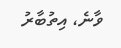ވާނެ، އިތުބާރު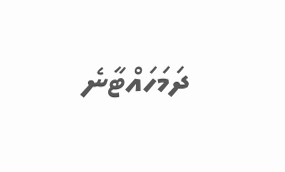ދަމަހައްޓާނެ